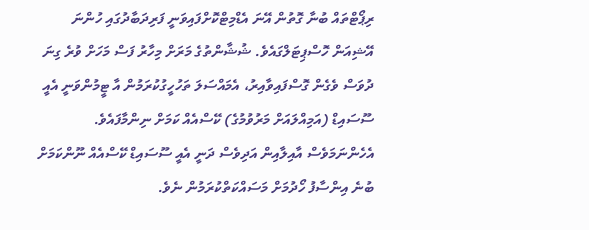ރިޕޯޓްތައް ބުނާ ގޮތުން އޭނަ އެޑްމިޓްކޮށްފައިވަނީ ފަރިދަބާދުގައި ހުންނަ އޭޝިއަން ހޮސްޕިޓަލްގައެވެ. ޝުޝާންތުގެ މަރަށް މިހާރު ފަސް މަހަށް ވުރެ ގިނަ ދުވަސް ވެގެން ގޮސްފައިވާއިރު، އެމައްސަލަ ތަހުހީގުކުރަމުން އާ ޓީމުންވަނީ އެއީ ސޫސައިޑް (އަމިއްލައަށް މަރުވުމުގެ) ކޭސްއެއް ކަމަށް ނިންމާފައެވެ. އެހެންނަމަވެސް އާއިލާއިން އަދިވެސް ދަނީ އެއީ ސޫސައިޑް ކޭސްއެއް ނޫންކަމަށް ބުނެ އިންސާފު ހޯދުމަށް މަސައްކަތްކުރަމުން ނެވެ.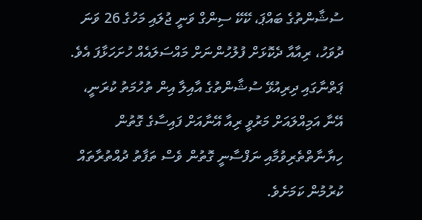ސުޝާންތުގެ ބައްޕަ، ކޭކޭ ސިންގް ވަނީ ޖުލައި މަހުގެ 26 ވަނަ ދުވަހު، ރިއާއާ ދެކޮޅަށް ފުލުހުންނަށް މައްސަލައެއް ހުށަހަޅާފަ އެވެ. ޕަތްނާގައި ދިރިއުޅޭ ސުޝާންތުގެ އާއިލާ އިން ތުހުމަތު ކުރަނީ، އޭނާ އަމިއްލައަށް މަރުވީ ރިއާ އޭނާއަށް ފައިސާގެ ގޮތުން ހިޔާނާތްތެރިވުމާއި ނަފްސާނީ ގޮތުން ވެސް ތަފާތު ދުއްތުރާތައް ކުރުމުން ކަމަށެވެ.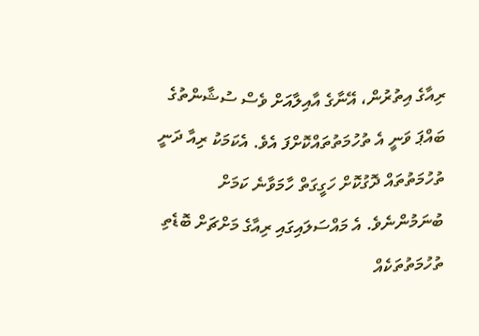ރިއާގެ އިތުރުން، އޭނާގެ އާއިލާއަށް ވެސް ސުޝާންތުގެ ބައްޕަ ވަނީ އެ ތުހުމަތުތައްކޮށްފަ އެވެ. އެކަމަކު ރިއާ ދަނީ ތުހުމަތުތައް ދޮގުކޮށް ހަގީގަތް ހާމަވާނެ ކަމަށް ބުނަމުންނެވެ. އެ މައްސަލައިގައި ރިއާގެ މަށްޗަށް ބޮޑެތި ތުހުމަތުތަކެއް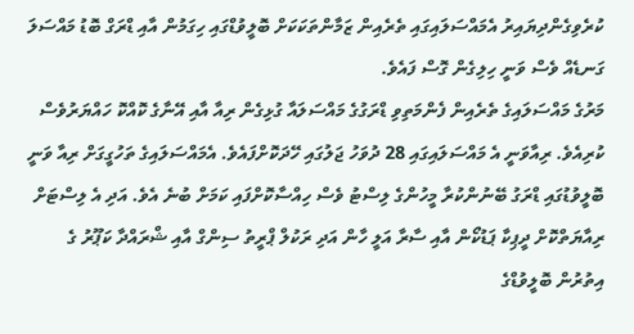ކުރެވިގެންދިޔައިރު އެމައްސަލައިގައި ތެރެއިން ޒަމާންތަކަކަށް ބޮލީވުޑްގައި ހިގަމުން އާއި ޑްރަގް ބޮޑު މައްސަލަ ގަނޑެއް ވެސް ވަނީ ހިލިގެން ގޮސް ފައެވެ.
މަރުގެ މައްސަލައިގެ ތެރެއިން ފެންމަތިވި ޑްރަގުގެ މައްސަލައާ ގުޅިގެން ރިއާ އާއި އޭނާގެ ކޮއްކޮ ހައްޔަރުވެސް ކުރިއެވެ. ރިއާވަނީ އެ މައްސަލައިގައި 28 ދުވަހު ޖަލުގައި ހޭދަކޮށްފައެވެ. އެމައްސަލައިގެ ތަހުގީގަށް ރިއާ ވަނީ ބޮލީވުޑުގައި ޑްރަގު ބޭނުންކުރާ މީހުންގެ ލިސްޓު ވެސް ހިއްސާކޮށްފައި ކަމަށް ބުނެ އެވެ. އަދި އެ ލިސްޓަށް ރިއާޔަތްކޮށް ދީޕިކާ ޕަޑުކޯން އާއި ސާރާ އަލީ ހާން އަދި ރަކުލް ޕްރީތު ސިންގް އާއި ޝްރައްދާ ކަޕޫރު ގެ އިތުރުން ބޮލީވުޑްގެ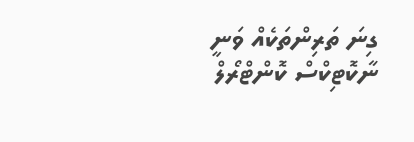ގިނަ ތަރިންތަކެއް ވަނީ ނާކޮޓިކްސް ކޮންޓްރޯލް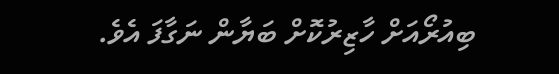ބިއުރޯއަށް ހާޒިރުކޮށް ބަޔާން ނަގާފަ އެވެ.